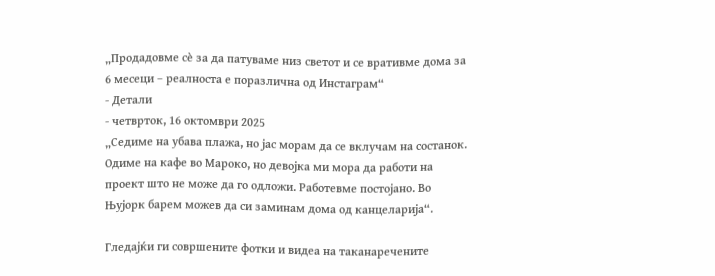„Продадовме сè за да патуваме низ светот и се вративме дома за 6 месеци – реалноста е поразлична од Инстаграм“
- Детали
- четврток, 16 октомври 2025
„Седиме на убава плажа, но јас морам да се вклучам на состанок. Одиме на кафе во Мароко, но девојка ми мора да работи на проект што не може да го одложи. Работевме постојано. Во Њујорк барем можев да си заминам дома од канцеларија“.

Гледајќи ги совршените фотки и видеа на таканаречените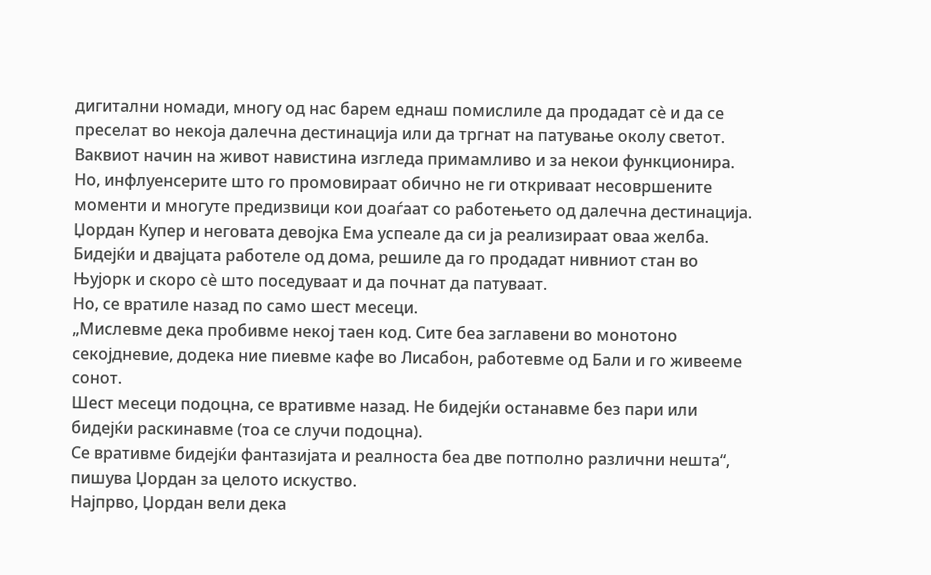дигитални номади, многу од нас барем еднаш помислиле да продадат сè и да се преселат во некоја далечна дестинација или да тргнат на патување околу светот.
Ваквиот начин на живот навистина изгледа примамливо и за некои функционира.
Но, инфлуенсерите што го промовираат обично не ги откриваат несовршените моменти и многуте предизвици кои доаѓаат со работењето од далечна дестинација.
Џордан Купер и неговата девојка Ема успеале да си ја реализираат оваа желба.
Бидејќи и двајцата работеле од дома, решиле да го продадат нивниот стан во Њујорк и скоро сè што поседуваат и да почнат да патуваат.
Но, се вратиле назад по само шест месеци.
„Мислевме дека пробивме некој таен код. Сите беа заглавени во монотоно секојдневие, додека ние пиевме кафе во Лисабон, работевме од Бали и го живееме сонот.
Шест месеци подоцна, се вративме назад. Не бидејќи останавме без пари или бидејќи раскинавме (тоа се случи подоцна).
Се вративме бидејќи фантазијата и реалноста беа две потполно различни нешта“, пишува Џордан за целото искуство.
Најпрво, Џордан вели дека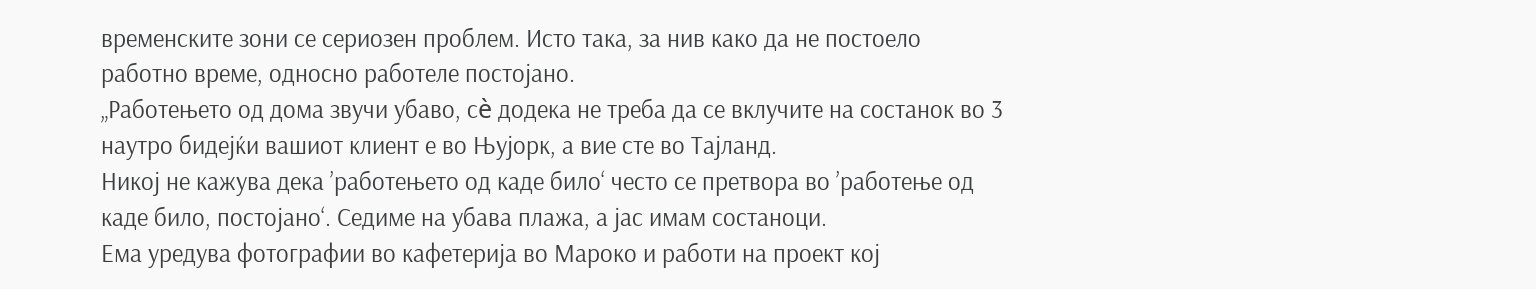временските зони се сериозен проблем. Исто така, за нив како да не постоело работно време, односно работеле постојано.
„Работењето од дома звучи убаво, сè додека не треба да се вклучите на состанок во 3 наутро бидејќи вашиот клиент е во Њујорк, а вие сте во Тајланд.
Никој не кажува дека ’работењето од каде било‘ често се претвора во ’работење од каде било, постојано‘. Седиме на убава плажа, а јас имам состаноци.
Ема уредува фотографии во кафетерија во Мароко и работи на проект кој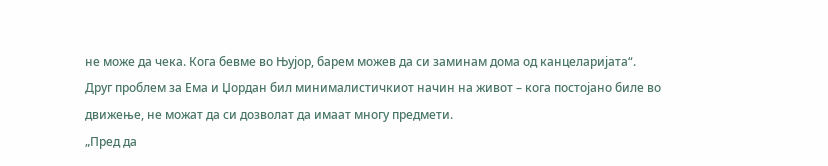не може да чека. Кога бевме во Њујор, барем можев да си заминам дома од канцеларијата“.
Друг проблем за Ема и Џордан бил минималистичкиот начин на живот – кога постојано биле во движење, не можат да си дозволат да имаат многу предмети.
„Пред да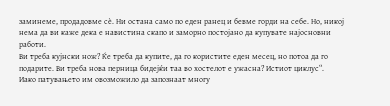заминеме, продадовме сè. Ни остана само по еден ранец и бевме горди на себе. Но, никој нема да ви каже дека е навистина скапо и заморно постојано да купувате најосновни работи.
Ви треба кујнски нож? Ќе треба да купите, да го користите еден месец, но потоа да го подарите. Ви треба нова перница бидејќи таа во хостелот е ужасна? Истиот циклус“.
Иако патувањето им овозможило да запознаат многу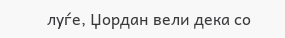луѓе, Џордан вели дека со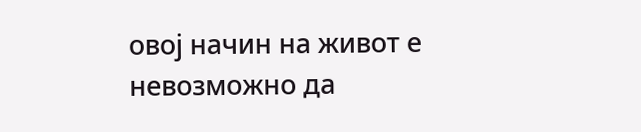овој начин на живот е невозможно да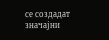се создадат значајни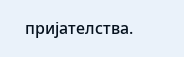пријателства.